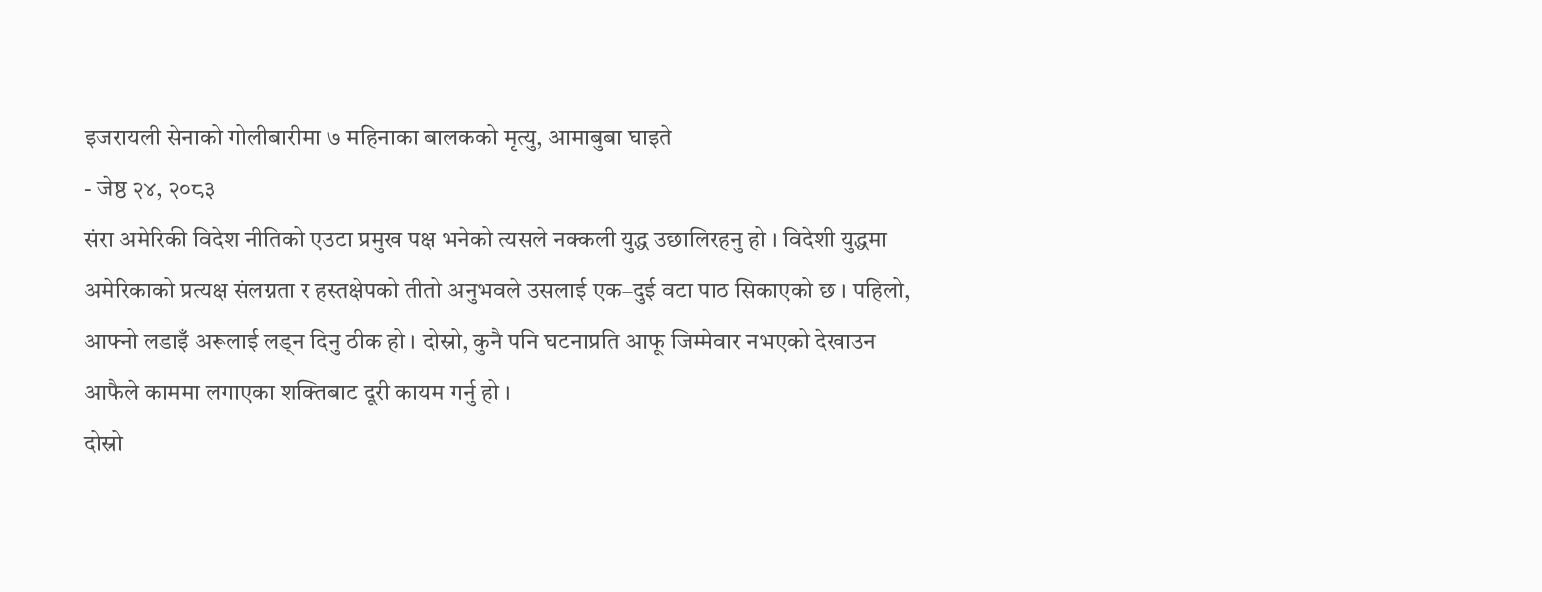इजरायली सेनाको गोलीबारीमा ७ महिनाका बालकको मृत्यु, आमाबुबा घाइते
- जेष्ठ २४, २०८३
संरा अमेरिकी विदेश नीतिको एउटा प्रमुख पक्ष भनेको त्यसले नक्कली युद्ध उछालिरहनु हो । विदेशी युद्धमा अमेरिकाको प्रत्यक्ष संलग्नता र हस्तक्षेपको तीतो अनुभवले उसलाई एक–दुई वटा पाठ सिकाएको छ । पहिलो, आफ्नो लडाइँ अरूलाई लड्न दिनु ठीक हो । दोस्रो, कुनै पनि घटनाप्रति आफू जिम्मेवार नभएको देखाउन आफैले काममा लगाएका शक्तिबाट दूरी कायम गर्नु हो ।
दोस्रो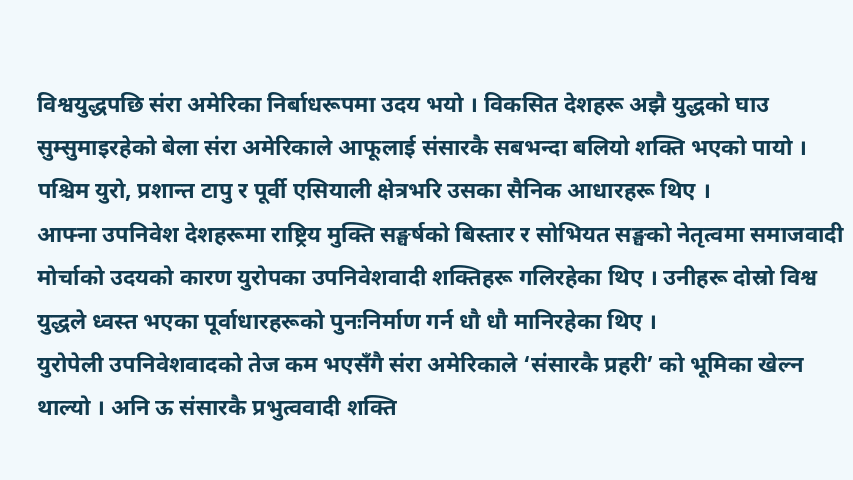विश्वयुद्धपछि संरा अमेरिका निर्बाधरूपमा उदय भयो । विकसित देशहरू अझै युद्धको घाउ सुम्सुमाइरहेको बेला संरा अमेरिकाले आफूलाई संसारकै सबभन्दा बलियो शक्ति भएको पायो । पश्चिम युरो, प्रशान्त टापु र पूर्वी एसियाली क्षेत्रभरि उसका सैनिक आधारहरू थिए ।
आफ्ना उपनिवेश देशहरूमा राष्ट्रिय मुक्ति सङ्घर्षको बिस्तार र सोभियत सङ्घको नेतृत्वमा समाजवादी मोर्चाको उदयको कारण युरोपका उपनिवेशवादी शक्तिहरू गलिरहेका थिए । उनीहरू दोस्रो विश्व युद्धले ध्वस्त भएका पूर्वाधारहरूको पुनःनिर्माण गर्न धौ धौ मानिरहेका थिए ।
युरोपेली उपनिवेशवादको तेज कम भएसँगै संरा अमेरिकाले ‘संसारकै प्रहरी’ को भूमिका खेल्न थाल्यो । अनि ऊ संसारकै प्रभुत्ववादी शक्ति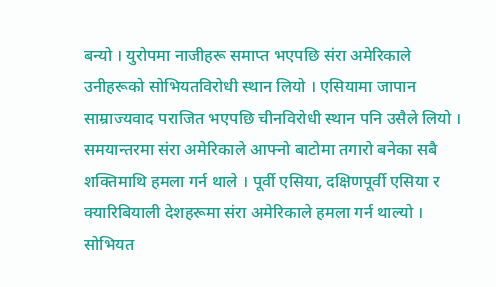बन्यो । युरोपमा नाजीहरू समाप्त भएपछि संरा अमेरिकाले उनीहरूको सोभियतविरोधी स्थान लियो । एसियामा जापान साम्राज्यवाद पराजित भएपछि चीनविरोधी स्थान पनि उसैले लियो ।
समयान्तरमा संरा अमेरिकाले आफ्नो बाटोमा तगारो बनेका सबै शक्तिमाथि हमला गर्न थाले । पूर्वी एसिया, दक्षिणपूर्वी एसिया र क्यारिबियाली देशहरूमा संरा अमेरिकाले हमला गर्न थाल्यो । सोभियत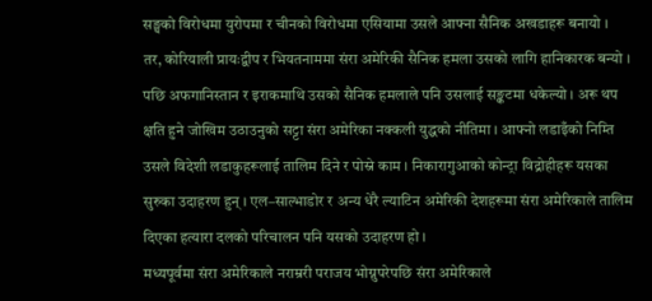सङ्घको विरोधमा युरोपमा र चीनको विरोधमा एसियामा उसले आफ्ना सैनिक अखडाहरू बनायो ।
तर, कोरियाली प्रायःद्वीप र भियतनाममा संरा अमेरिकी सैनिक हमला उसको लागि हानिकारक बन्यो । पछि अफगानिस्तान र इराकमाथि उसको सैनिक हमलाले पनि उसलाई सङ्कटमा धकेल्यो । अरू थप क्षति हुने जोखिम उठाउनुको सट्टा संरा अमेरिका नक्कली युद्धको नीतिमा । आफ्नो लडाइँको निम्ति उसले विदेशी लडाकुहरूलाई तालिम दिने र पोस्ने काम । निकारागुआको कोन्ट्रा विद्रोहीहरू यसका सुरुका उदाहरण हुन् । एल–साल्भाडोर र अन्य धेरै ल्याटिन अमेरिकी देशहरूमा संरा अमेरिकाले तालिम दिएका हत्यारा दलको परिचालन पनि यसको उदाहरण हो ।
मध्यपूर्वमा संरा अमेरिकाले नराम्ररी पराजय भोग्नुपरेपछि संरा अमेरिकाले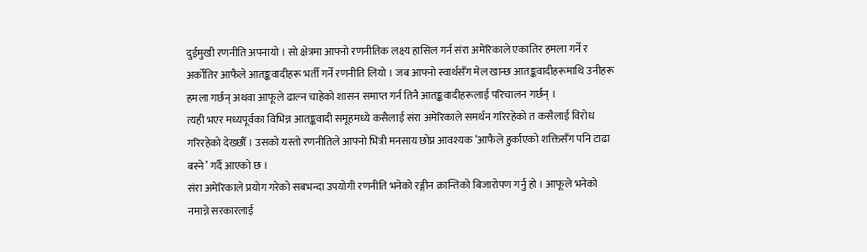दुईमुखी रणनीति अपनायो । सो क्षेत्रमा आफ्नो रणनीतिक लक्ष्य हासिल गर्न संरा अमेरिकाले एकातिर हमला गर्ने र अर्कोतिर आफैले आतङ्कवादीहरू भर्ती गर्ने रणनीति लियो । जब आफ्नो स्वार्थसँग मेल खान्छ आतङ्कवादीहरूमाथि उनीहरू हमला गर्छन् अथवा आफूले ढाल्न चाहेको शासन समाप्त गर्न तिनै आतङ्कवादीहरूलाई परिचालन गर्छन् ।
त्यही भएर मध्यपूर्वका विभिन्न आतङ्कवादी समूहमध्ये कसैलाई संरा अमेरिकाले समर्थन गरिरहेको त कसैलाई विरोध गरिरहेको देख्छौँ । उसको यस्तो रणनीतिले आफ्नो भित्री मनसाय छोप्न आवश्यक ‘आफैले हुर्काएको शक्तिसँग पनि टाढा बस्ने’ गर्दै आएको छ ।
संरा अमेरिकाले प्रयोग गरेको सबभन्दा उपयोगी रणनीति भनेको रङ्गीन क्रान्तिको बिजारोपण गर्नु हो । आफूले भनेको नमान्ने सरकारलाई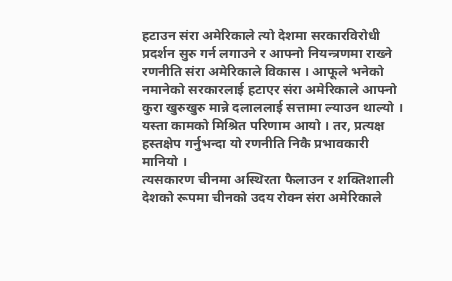हटाउन संरा अमेरिकाले त्यो देशमा सरकारविरोधी प्रदर्शन सुरु गर्न लगाउने र आफ्नो नियन्त्रणमा राख्ने रणनीति संरा अमेरिकाले विकास । आफूले भनेको नमानेको सरकारलाई हटाएर संरा अमेरिकाले आफ्नो कुरा खुरुखुरु मान्ने दलाललाई सत्तामा ल्याउन थाल्यो । यस्ता कामको मिश्रित परिणाम आयो । तर, प्रत्यक्ष हस्तक्षेप गर्नुभन्दा यो रणनीति निकै प्रभावकारी मानियो ।
त्यसकारण चीनमा अस्थिरता फैलाउन र शक्तिशाली देशको रूपमा चीनको उदय रोक्न संरा अमेरिकाले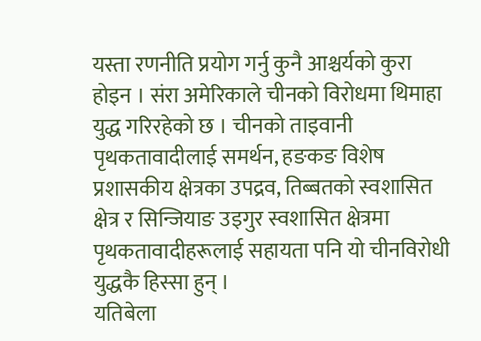यस्ता रणनीति प्रयोग गर्नु कुनै आश्चर्यको कुरा होइन । संरा अमेरिकाले चीनको विरोधमा थिमाहा युद्ध गरिरहेको छ । चीनको ताइवानी पृथकतावादीलाई समर्थन, हङकङ विशेष प्रशासकीय क्षेत्रका उपद्रव, तिब्बतको स्वशासित क्षेत्र र सिन्जियाङ उइगुर स्वशासित क्षेत्रमा पृथकतावादीहरूलाई सहायता पनि यो चीनविरोधी युद्धकै हिस्सा हुन् ।
यतिबेला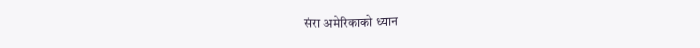संरा अमेरिकाको ध्यान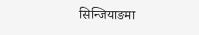सिन्जियाङमा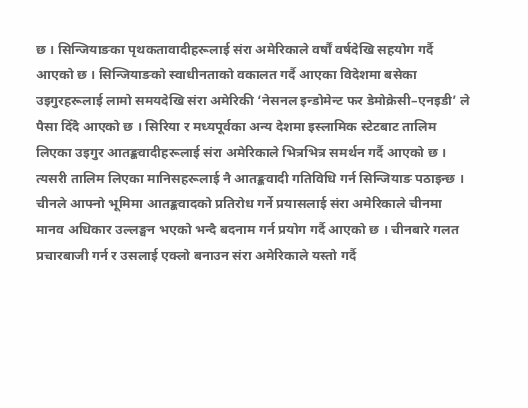छ । सिन्जियाङका पृथकतावादीहरूलाई संरा अमेरिकाले वर्षौं वर्षदेखि सहयोग गर्दै आएको छ । सिन्जियाङको स्वाधीनताको वकालत गर्दै आएका विदेशमा बसेका उइगुरहरूलाई लामो समयदेखि संरा अमेरिकी ‘नेसनल इन्डोमेन्ट फर डेमोक्रेसी–एनइडी’ ले पैसा दिँदै आएको छ । सिरिया र मध्यपूर्वका अन्य देशमा इस्लामिक स्टेटबाट तालिम लिएका उइगुर आतङ्कवादीहरूलाई संरा अमेरिकाले भित्रभित्र समर्थन गर्दै आएको छ । त्यसरी तालिम लिएका मानिसहरूलाई नै आतङ्कवादी गतिविधि गर्न सिन्जियाङ पठाइन्छ ।
चीनले आफ्नो भूमिमा आतङ्कवादको प्रतिरोध गर्ने प्रयासलाई संरा अमेरिकाले चीनमा मानव अधिकार उल्लङ्घन भएको भन्दै बदनाम गर्न प्रयोग गर्दै आएको छ । चीनबारे गलत प्रचारबाजी गर्न र उसलाई एक्लो बनाउन संरा अमेरिकाले यस्तो गर्दै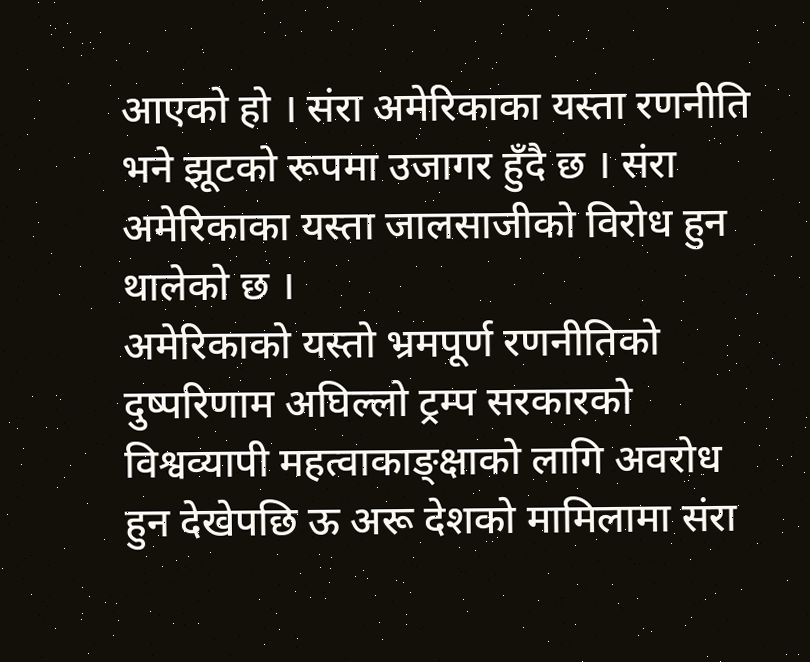आएको हो । संरा अमेरिकाका यस्ता रणनीति भने झूटको रूपमा उजागर हुँदै छ । संरा अमेरिकाका यस्ता जालसाजीको विरोध हुन थालेको छ ।
अमेरिकाको यस्तो भ्रमपूर्ण रणनीतिको दुष्परिणाम अघिल्लो ट्रम्प सरकारको विश्वव्यापी महत्वाकाङ्क्षाको लागि अवरोध हुन देखेपछि ऊ अरू देशको मामिलामा संरा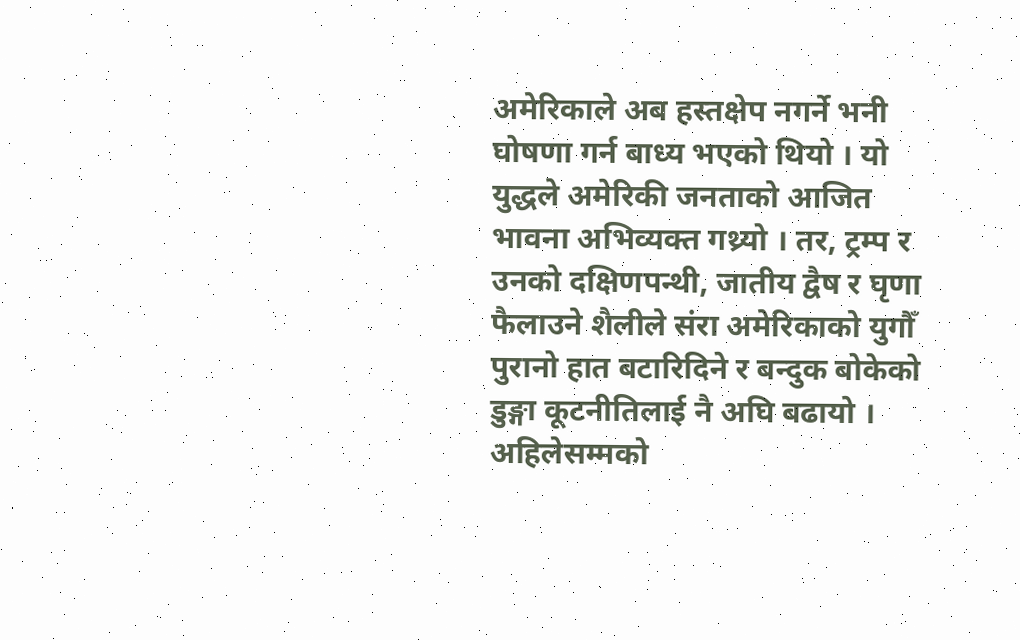अमेरिकाले अब हस्तक्षेप नगर्ने भनी घोषणा गर्न बाध्य भएको थियो । यो युद्धले अमेरिकी जनताको आजित भावना अभिव्यक्त गथ्र्यो । तर, ट्रम्प र उनको दक्षिणपन्थी, जातीय द्वैष र घृणा फैलाउने शैलीले संरा अमेरिकाको युगौँ पुरानो हात बटारिदिने र बन्दुक बोकेको डुङ्गा कूटनीतिलाई नै अघि बढायो ।
अहिलेसम्मको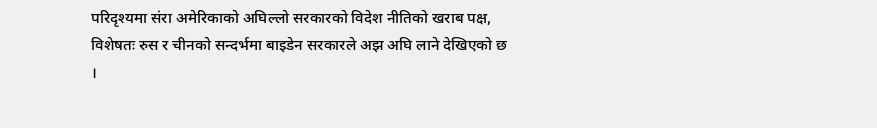परिदृश्यमा संरा अमेरिकाको अघिल्लो सरकारको विदेश नीतिको खराब पक्ष, विशेषतः रुस र चीनको सन्दर्भमा बाइडेन सरकारले अझ अघि लाने देखिएको छ ।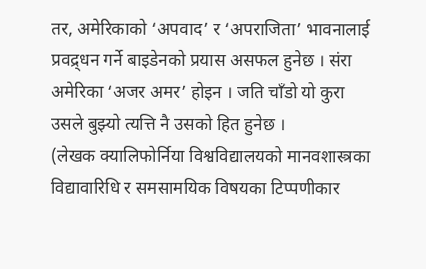तर, अमेरिकाको ‘अपवाद’ र ‘अपराजिता’ भावनालाई प्रवद्र्धन गर्ने बाइडेनको प्रयास असफल हुनेछ । संरा अमेरिका ‘अजर अमर’ होइन । जति चाँडो यो कुरा उसले बुझ्यो त्यत्ति नै उसको हित हुनेछ ।
(लेखक क्यालिफोर्निया विश्वविद्यालयको मानवशास्त्रका विद्यावारिधि र समसामयिक विषयका टिप्पणीकार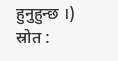हुनुहुन्छ ।)
स्रोत :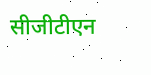सीजीटीएन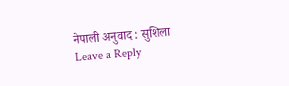नेपाली अनुवाद : सुशिला
Leave a Reply